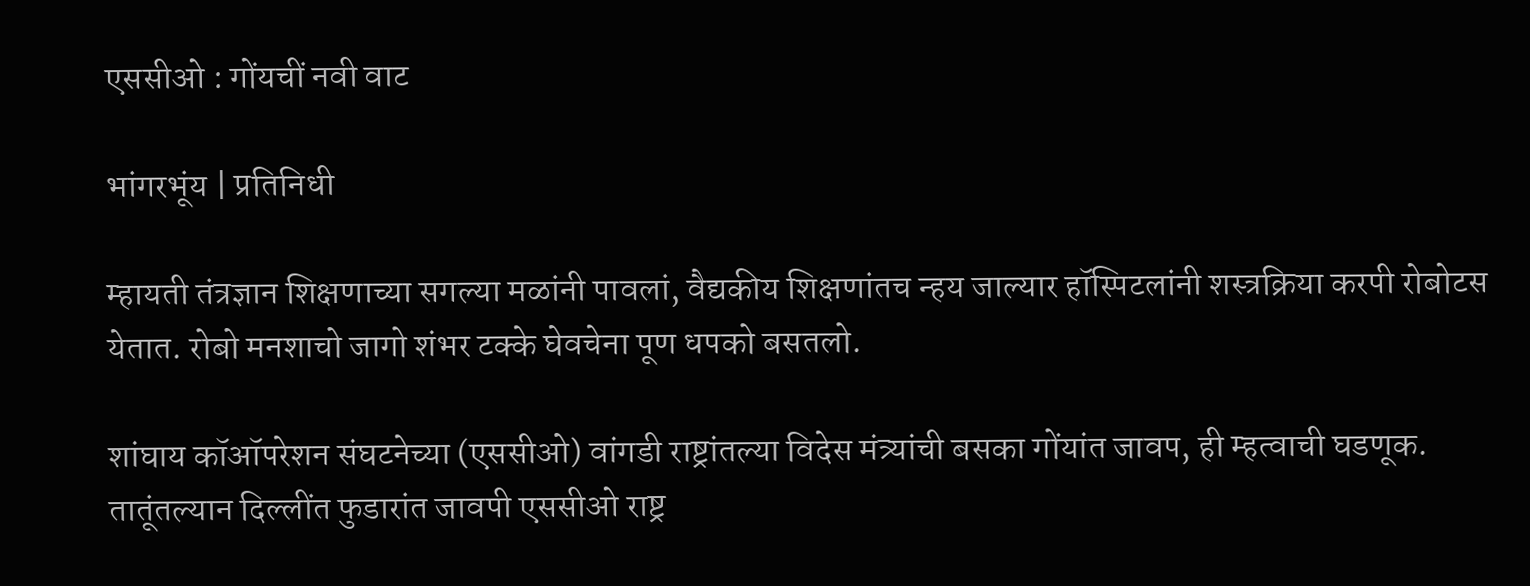एससीओ : गोंयचीं नवी वाट

भांगरभूंय | प्रतिनिधी

म्हायती तंत्रज्ञान शिक्षणाच्या सगल्या मळांनी पावलां, वैद्यकीय शिक्षणांतच न्हय जाल्यार हॉस्पिटलांनी शस्त्रक्रिया करपी रोबोटस येतात. रोबो मनशाचो जागो शंभर टक्के घेवचेना पूण धपको बसतलो.

शांघाय कॉऑपरेशन संघटनेच्या (एससीओ) वांगडी राष्ट्रांतल्या विदेस मंत्र्यांची बसका गोंयांत जावप, ही म्हत्वाची घडणूक.
तातूंतल्यान दिल्लींत फुडारांत जावपी एससीओ राष्ट्र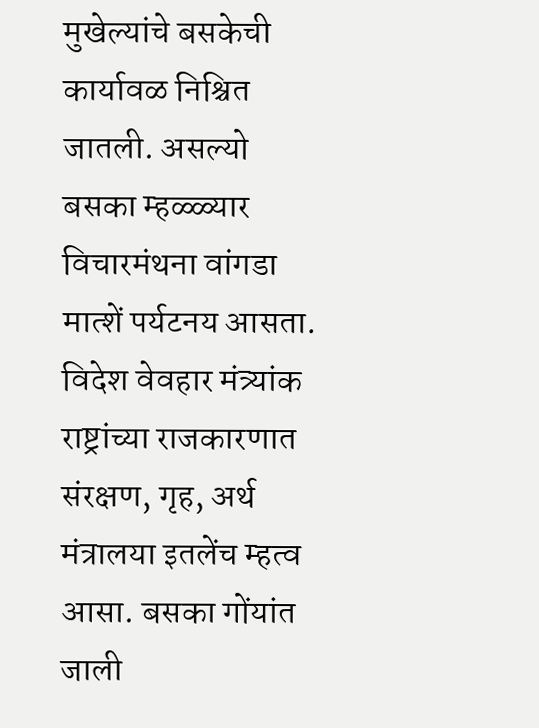मुखेल्यांचे बसकेची कार्यावळ निश्चित जातली. असल्यो बसका म्हळ्ळ्यार विचारमंथना वांगडा मात्शें पर्यटनय आसता. विदेश वेवहार मंत्र्यांक राष्ट्रांच्या राजकारणात संरक्षण, गृह, अर्थ मंत्रालया इतलेंच म्हत्व आसा. बसका गोंयांत जाली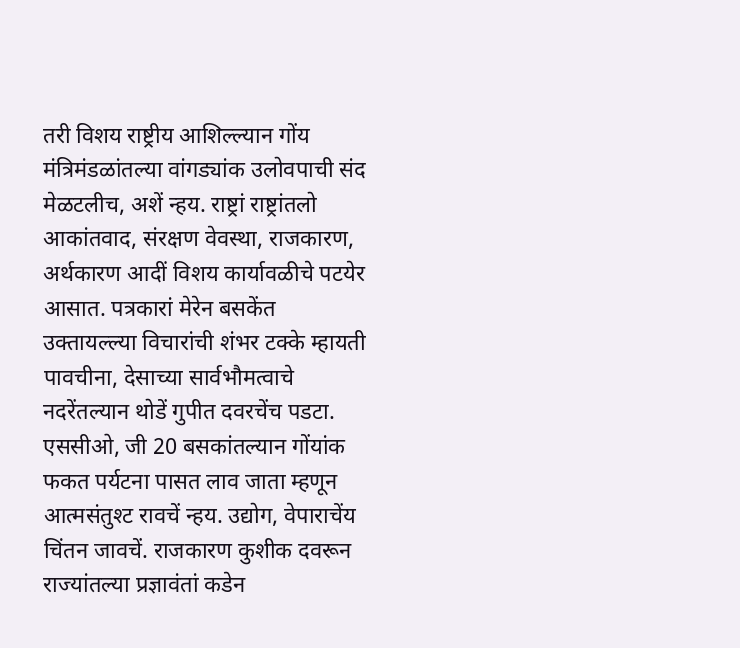तरी विशय राष्ट्रीय आशिल्ल्यान गोंय मंत्रिमंडळांतल्या वांगड्यांक उलोवपाची संद मेळटलीच, अशें न्हय. राष्ट्रां राष्ट्रांतलो आकांतवाद, संरक्षण वेवस्था, राजकारण, अर्थकारण आदीं विशय कार्यावळीचे पटयेर आसात. पत्रकारां मेरेन बसकेंत उक्तायल्ल्या विचारांची शंभर टक्के म्हायती पावचीना, देसाच्या सार्वभौमत्वाचे नदरेंतल्यान थोडें गुपीत दवरचेंच पडटा.
एससीओ, जी 20 बसकांतल्यान गोंयांक फकत पर्यटना पासत लाव जाता म्हणून आत्मसंतुश्ट रावचें न्हय. उद्योग, वेपाराचेंय चिंतन जावचें. राजकारण कुशीक दवरून राज्यांतल्या प्रज्ञावंतां कडेन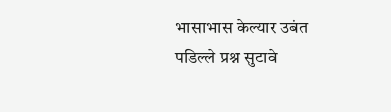भासाभास केल्यार उबंत पडिल्ले प्रश्न सुटावे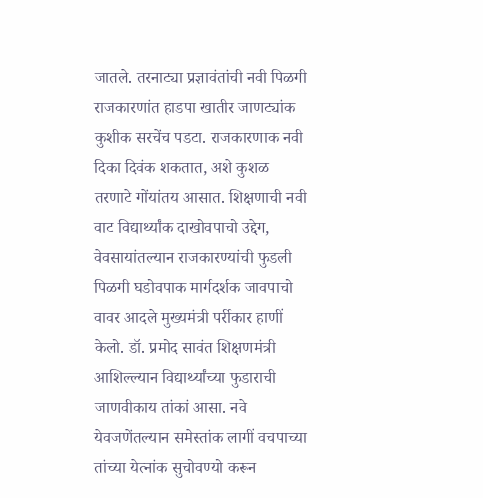जातले. तरनाट्या प्रज्ञावंतांची नवी पिळगी राजकारणांत हाडपा खातीर जाणट्यांक कुशीक सरचेंच पडटा. राजकारणाक नवी दिका दिवंक शकतात, अशे कुशळ तरणाटे गोंयांतय आसात. शिक्षणाची नवी वाट विद्यार्थ्यांक दाखोवपाचो उद्देग, वेवसायांतल्यान राजकारण्यांची फुडली पिळगी घडोवपाक मार्गदर्शक जावपाचो वावर आदले मुख्यमंत्री पर्रीकार हाणीं केलो. डॉ. प्रमोद सावंत शिक्षणमंत्री आशिल्ल्यान विद्यार्थ्यांच्या फुडाराची जाणवीकाय तांकां आसा. नवे येवजणेंतल्यान समेस्तांक लागीं वचपाच्या तांच्या येत्नांक सुचोवण्यो करून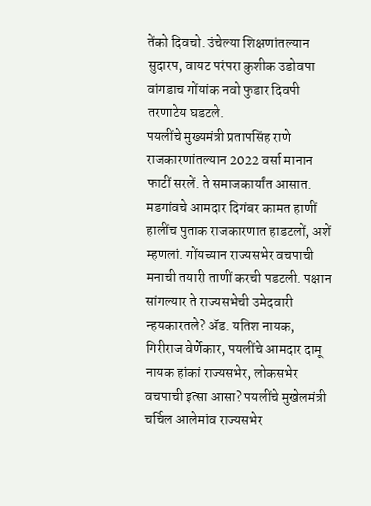तेंको दिवचो. उंचेल्या शिक्षणांतल्यान सुदारप, वायट परंपरा कुशीक उडोवपा वांगडाच गोंयांक नवो फुडार दिवपी तरणाटेय घडटले.
पयलींचे मुख्यमंत्री प्रतापसिंह राणे राजकारणांतल्यान 2022 वर्सा मानान फाटीं सरलें. ते समाजकार्यांत आसात. मडगांवचे आमदार दिगंबर कामत हाणीं हालींच पुताक राजकारणात हाडटलों, अशें म्हणलां. गोंयच्यान राज्यसभेर वचपाची मनाची तयारी ताणीं करची पडटली. पक्षान सांगल्यार ते राज्यसभेची उमेदवारी न्हयकारतले? ॲड. यतिश नायक, गिरीराज वेर्णेकार, पयलींचे आमदार दामू नायक हांकां राज्यसभेर, लोकसभेर वचपाची इत्सा आसा? पयलींचे मुखेलमंत्री चर्चिल आलेमांव राज्यसभेर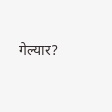गेल्यार?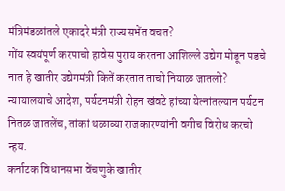मंत्रिमंडळांतले एकादरे मंत्री राज्यसभेंत वचत?
गोंय स्वयंपूर्ण करपाचो हावेस पुराय करतना आशिल्ले उद्येग मोडून पडचे नात हे खातीर उद्येगमंत्री कितें करतात ताचो नियाळ जातलो? न्यायालयाचे आदेश, पर्यटनमंत्री रोहन खंवटे हांच्या येत्नांतल्यान पर्यटन नितळ जातलेंच, तांकां थळाव्या राजकारण्यांनी वगीच विरोध करचो न्हय.
कर्नाटक विधानसभा वेंचणुके खातीर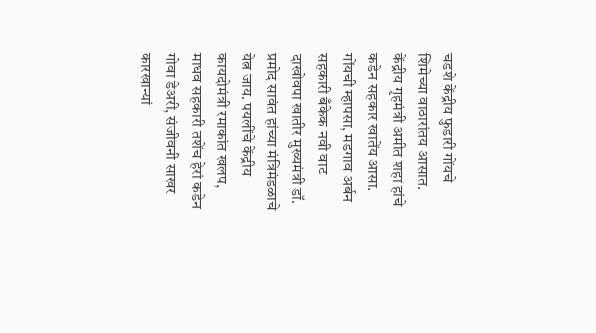चडशे केंद्रीय फुडारी गोंयचे शिमेच्या वाठारांतय आसात. केंद्रीय गृहमंत्री अमीत शहा हांचे कडेन सहकार खातेंय आसा. गोंयची म्हापसा, मडगाव अर्बन सहकारी बँकेक नवी वाट दाखोवपा खातीर मुख्यमंत्री डॉ. प्रमोद सावंत हांच्या मंत्रिमंडळाचे येत्न जाय. पयलींचे केंद्रीय कायदोमंत्री रमाकांत खलप, माधव सहकारी तशेंच हेरां कडेन गोवा डेअरी, संजीवनी साखर कारखान्यां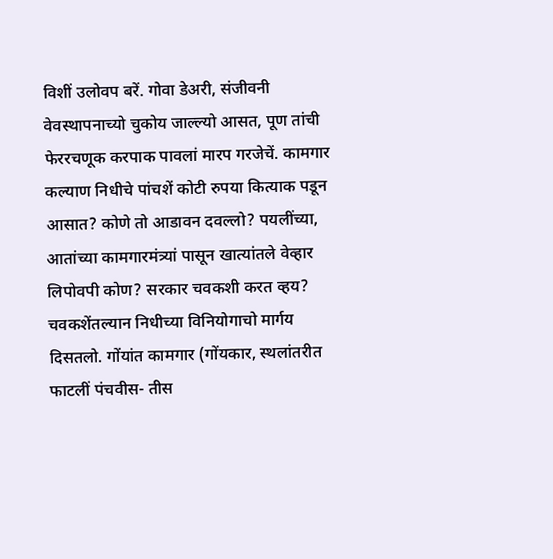विशीं उलोवप बरें. गोवा डेअरी, संजीवनी वेवस्थापनाच्यो चुकोय जाल्ल्यो आसत, पूण तांची फेररचणूक करपाक पावलां मारप गरजेचें. कामगार कल्याण निधीचे पांचशें कोटी रुपया कित्याक पडून आसात? कोणे तो आडावन दवल्लो? पयलींच्या, आतांच्या कामगारमंत्र्यां पासून खात्यांतले वेव्हार लिपोवपी कोण? सरकार चवकशी करत व्हय? चवकशेंतल्यान निधीच्या विनियोगाचो मार्गय दिसतलो. गोंयांत कामगार (गोंयकार, स्थलांतरीत फाटलीं पंचवीस- तीस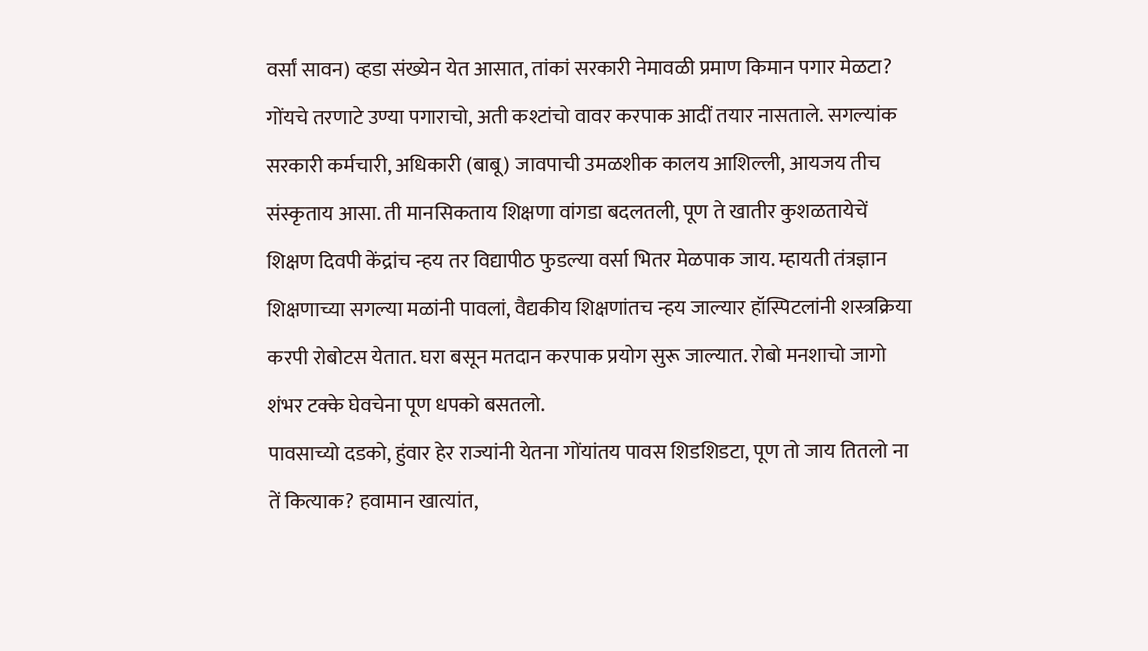वर्सां सावन) व्हडा संख्येन येत आसात, तांकां सरकारी नेमावळी प्रमाण किमान पगार मेळटा? गोंयचे तरणाटे उण्या पगाराचो, अती कश्टांचो वावर करपाक आदीं तयार नासताले. सगल्यांक सरकारी कर्मचारी, अधिकारी (बाबू) जावपाची उमळशीक कालय आशिल्ली, आयजय तीच संस्कृताय आसा. ती मानसिकताय शिक्षणा वांगडा बदलतली, पूण ते खातीर कुशळतायेचें शिक्षण दिवपी केंद्रांच न्हय तर विद्यापीठ फुडल्या वर्सा भितर मेळपाक जाय. म्हायती तंत्रज्ञान शिक्षणाच्या सगल्या मळांनी पावलां, वैद्यकीय शिक्षणांतच न्हय जाल्यार हॉस्पिटलांनी शस्त्रक्रिया करपी रोबोटस येतात. घरा बसून मतदान करपाक प्रयोग सुरू जाल्यात. रोबो मनशाचो जागो शंभर टक्के घेवचेना पूण धपको बसतलो.
पावसाच्यो दडको, हुंवार हेर राज्यांनी येतना गोंयांतय पावस शिडशिडटा, पूण तो जाय तितलो ना तें कित्याक? हवामान खात्यांत,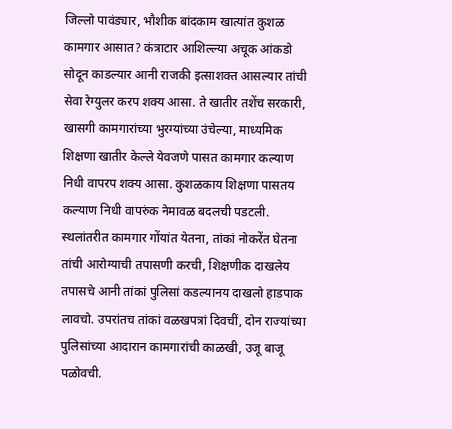जिल्लो पावंड्यार, भौशीक बांदकाम खात्यांत कुशळ कामगार आसात? कंत्राटार आशिल्ल्या अचूक आंकडो सोदून काडल्यार आनी राजकी इत्साशक्त आसल्यार तांची सेवा रेग्युलर करप शक्य आसा. ते खातीर तशेंच सरकारी, खासगी कामगारांच्या भुरग्यांच्या उंचेल्या, माध्यमिक शिक्षणा खातीर केल्ले येवजणे पासत कामगार कल्याण निधी वापरप शक्य आसा. कुशळकाय शिक्षणा पासतय कल्याण निधी वापरुंक नेमावळ बदलची पडटली. स्थलांतरीत कामगार गोंयांत येतना, तांकां नोकरेंत घेतना तांची आरोग्याची तपासणी करची, शिक्षणीक दाखलेय तपासचे आनी तांकां पुलिसां कडल्यानय दाखलो हाडपाक लावचो. उपरांतच तांकां वळखपत्रां दिवचीं, दोन राज्यांच्या पुलिसांच्या आदारान कामगारांची काळखी, उजू बाजू पळोवची.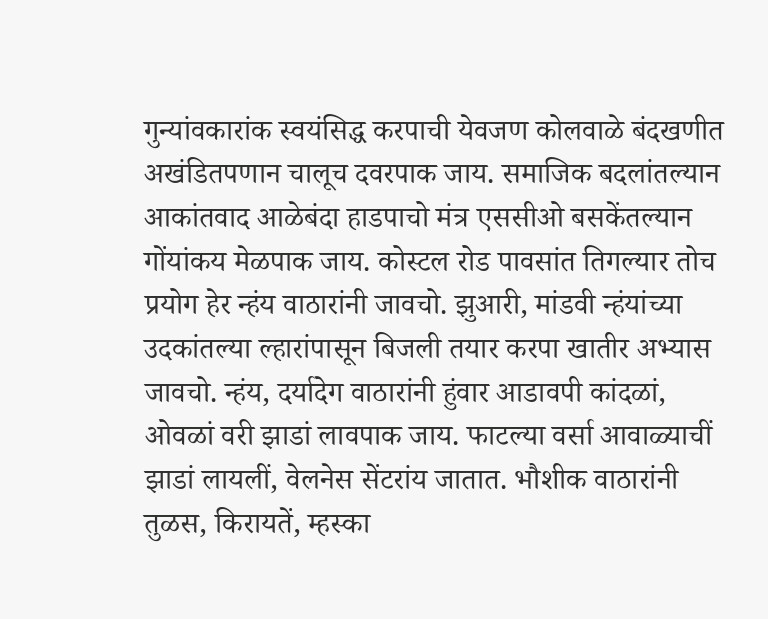गुन्यांवकारांक स्वयंसिद्ध करपाची येवजण कोलवाळे बंदखणीत अखंडितपणान चालूच दवरपाक जाय. समाजिक बदलांतल्यान आकांतवाद आळेबंदा हाडपाचो मंत्र एससीओ बसकेंतल्यान गोंयांकय मेळपाक जाय. कोस्टल रोड पावसांत तिगल्यार तोच प्रयोग हेर न्हंय वाठारांनी जावचो. झुआरी, मांडवी न्हंयांच्या उदकांतल्या ल्हारांपासून बिजली तयार करपा खातीर अभ्यास जावचो. न्हंय, दर्यादेग वाठारांनी हुंवार आडावपी कांदळां, ओवळां वरी झाडां लावपाक जाय. फाटल्या वर्सा आवाळ्याचीं झाडां लायलीं, वेलनेस सेंटरांय जातात. भौशीक वाठारांनी तुळस, किरायतें, म्हस्का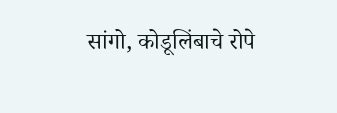सांगो, कोडूलिंबाचे रोपे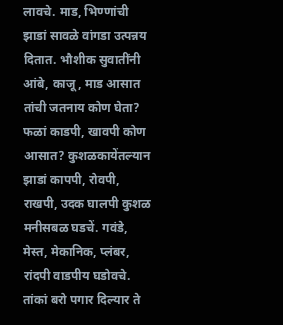लावचे. माड, भिण्णांची झाडां सावळे वांगडा उत्पन्नय दितात. भौशीक सुवातींनी आंबे, काजू, माड आसात तांची जतनाय कोण घेता? फळां काडपी, खावपी कोण आसात? कुशळकायेंतल्यान झाडां कापपी, रोवपी, राखपी, उदक घालपी कुशळ मनीसबळ घडचें. गवंडे, मेस्त, मेकानिक, प्लंबर, रांदपी वाडपीय घडोवचे. तांकां बरो पगार दिल्यार ते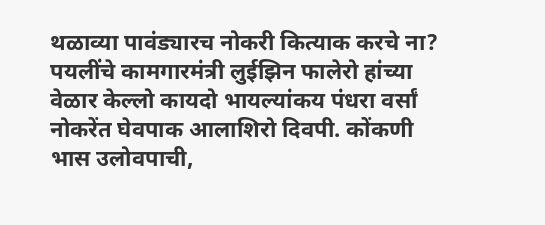थळाव्या पावंड्यारच नोकरी कित्याक करचे ना?
पयलींचे कामगारमंत्री लुईझिन फालेरो हांच्या वेळार केल्लो कायदो भायल्यांकय पंधरा वर्सां नोकरेंत घेवपाक आलाशिरो दिवपी. कोंकणी भास उलोवपाची,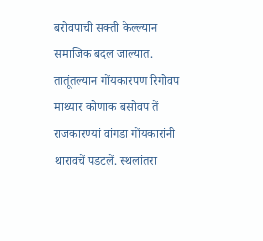बरोवपाची सक्ती केल्ल्यान समाजिक बदल जाल्यात. तातूंतल्यान गोंयकारपण रिगोवप माथ्यार कोणाक बसोवप तें राजकारण्यां वांगडा गोंयकारांनी थारावचें पडटलें. स्थलांतरा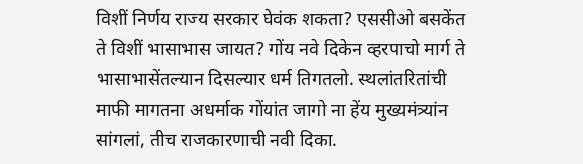विशीं निर्णय राज्य सरकार घेवंक शकता? एससीओ बसकेंत ते विशीं भासाभास जायत? गोंय नवे दिकेन व्हरपाचो मार्ग ते भासाभासेंतल्यान दिसल्यार धर्म तिगतलो. स्थलांतरितांची माफी मागतना अधर्माक गोंयांत जागो ना हेंय मुख्यमंत्र्यांन सांगलां, तीच राजकारणाची नवी दिका.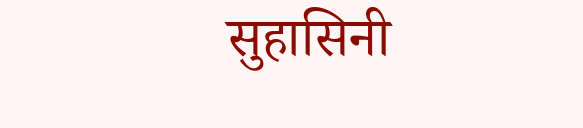सुहासिनी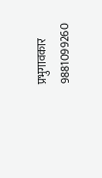प्रभुगावकार
9881099260